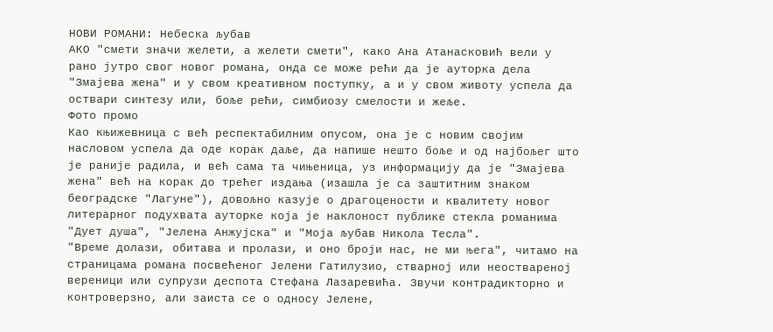НОВИ РОМАНИ: Небеска љубав
АКО "смети значи желети, а желети смети", како Ана Атанасковић вели у рано јутро свог новог романа, онда се може рећи да је ауторка дела "Змајева жена" и у свом креативном поступку, а и у свом животу успела да оствари синтезу или, боље рећи, симбиозу смелости и жеље.
Фото промо
Као књижевница с већ респектабилним опусом, она је с новим својим насловом успела да оде корак даље, да напише нешто боље и од најбољег што је раније радила, и већ сама та чињеница, уз информацију да је "Змајева жена" већ на корак до трећег издања (изашла је са заштитним знаком београдске "Лагуне"), довољно казује о драгоцености и квалитету новог литерарног подухвата ауторке која је наклоност публике стекла романима "Дует душа", "Јелена Анжујска" и "Моја љубав Никола Тесла".
"Време долази, обитава и пролази, и оно броји нас, не ми њега", читамо на страницама романа посвећеног Јелени Гатилузио, стварној или неоствареној вереници или супрузи деспота Стефана Лазаревића. Звучи контрадикторно и контроверзно, али заиста се о односу Јелене,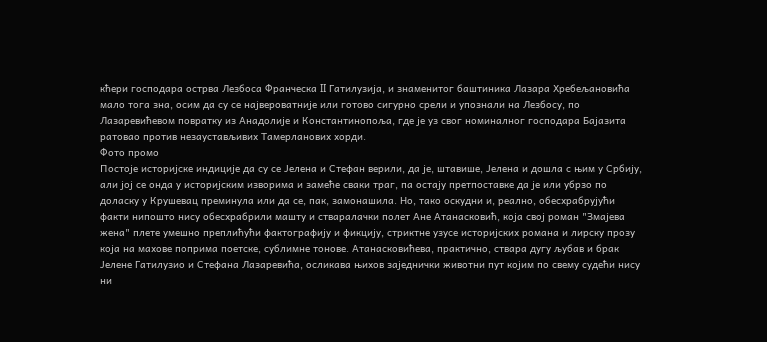кћери господара острва Лезбоса Франческа II Гатилузија, и знаменитог баштиника Лазара Хребељановића мало тога зна, осим да су се највероватније или готово сигурно срели и упознали на Лезбосу, по Лазаревићевом повратку из Анадолије и Константинопоља, где је уз свог номиналног господара Бајазита ратовао против незаустављивих Тамерланових хорди.
Фото промо
Постоје историјске индиције да су се Јелена и Стефан верили, да је, штавише, Јелена и дошла с њим у Србију, али јој се онда у историјским изворима и замеће сваки траг, па остају претпоставке да је или убрзо по доласку у Крушевац преминула или да се, пак, замонашила. Но, тако оскудни и, реално, обесхрабрујући факти нипошто нису обесхрабрили машту и стваралачки полет Ане Атанасковић, која свој роман "Змајева жена" плете умешно преплићући фактографију и фикцију, стриктне узусе историјских романа и лирску прозу која на махове поприма поетске, сублимне тонове. Атанасковићева, практично, ствара дугу љубав и брак Јелене Гатилузио и Стефана Лазаревића, осликава њихов заједнички животни пут којим по свему судећи нису ни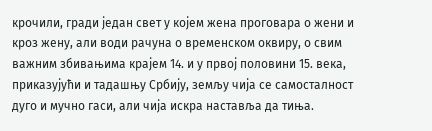крочили, гради један свет у којем жена проговара о жени и кроз жену, али води рачуна о временском оквиру, о свим важним збивањима крајем 14. и у првој половини 15. века, приказујући и тадашњу Србију, земљу чија се самосталност дуго и мучно гаси, али чија искра наставља да тиња.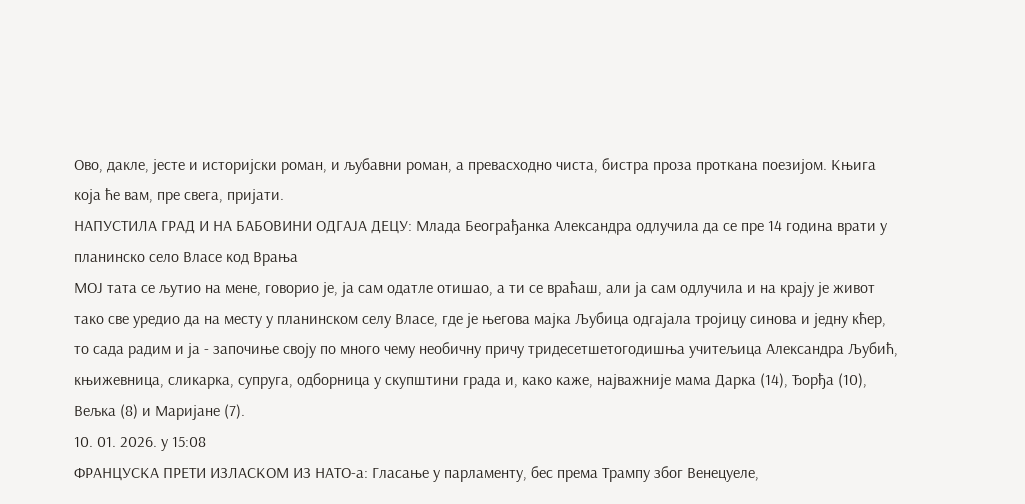Ово, дакле, јесте и историјски роман, и љубавни роман, а превасходно чиста, бистра проза проткана поезијом. Књига која ће вам, пре свега, пријати.
НАПУСТИЛА ГРАД И НА БАБОВИНИ ОДГАЈА ДЕЦУ: Млада Београђанка Александра одлучила да се пре 14 година врати у планинско село Власе код Врања
МОЈ тата се љутио на мене, говорио је, ја сам одатле отишао, а ти се враћаш, али ја сам одлучила и на крају је живот тако све уредио да на месту у планинском селу Власе, где је његова мајка Љубица одгајала тројицу синова и једну кћер, то сада радим и ја - започиње своју по много чему необичну причу тридесетшетогодишња учитељица Александра Љубић, књижевница, сликарка, супруга, одборница у скупштини града и, како каже, најважније мама Дарка (14), Ђорђа (10), Вељка (8) и Маријане (7).
10. 01. 2026. у 15:08
ФРАНЦУСКА ПРЕТИ ИЗЛАСКОМ ИЗ НАТО-а: Гласање у парламенту, бес према Трампу због Венецуеле,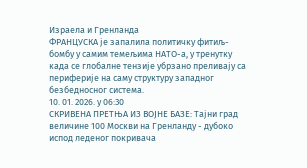Израела и Гренланда
ФРАНЦУСКА је запалила политичку фитиљ-бомбу у самим темељима НАТО-а, у тренутку када се глобалне тензије убрзано преливају са периферије на саму структуру западног безбедносног система.
10. 01. 2026. у 06:30
СКРИВЕНА ПРЕТЊА ИЗ ВОЈНЕ БАЗЕ: Тајни град величине 100 Москви на Гренланду - дубоко испод леденог покривача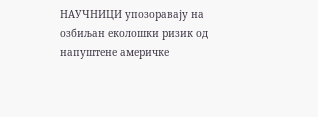НАУЧНИЦИ упозоравају на озбиљан еколошки ризик од напуштене америчке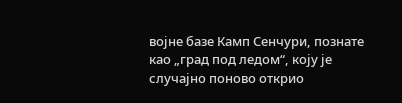војне базе Камп Сенчури, познате као „град под ледом“, коју је случајно поново открио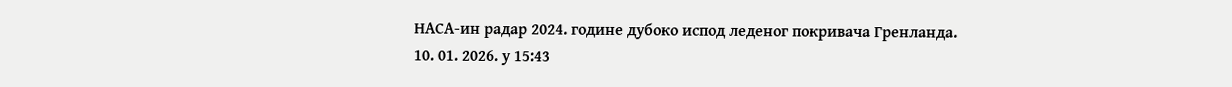НАСА-ин радар 2024. године дубоко испод леденог покривача Гренланда.
10. 01. 2026. у 15:43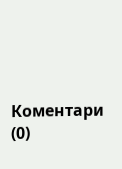Коментари (0)